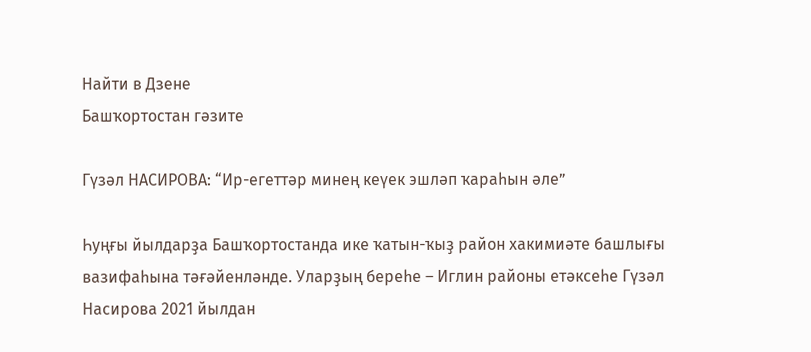Найти в Дзене
Башҡортостан гәзите

Гүзәл НАСИРОВА: “Ир-егеттәр минең кеүек эшләп ҡараһын әле”

Һуңғы йылдарҙа Башҡортостанда ике ҡатын-ҡыҙ район хакимиәте башлығы вазифаһына тәғәйенләнде. Уларҙың береһе – Иглин районы етәксеһе Гүзәл Насирова 2021 йылдан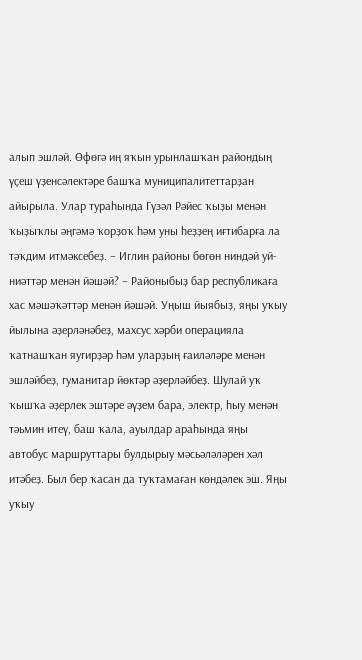алып эшләй. Өфөгә иң яҡын урынлашҡан райондың үҫеш үҙенсәлектәре башҡа муниципалитеттарҙан айырыла. Улар тураһында Гүзәл Рәйес ҡыҙы менән ҡыҙыҡлы әңгәмә ҡорҙоҡ һәм уны һеҙҙең иғтибарға ла тәҡдим итмәксебеҙ. – Иглин районы бөгөн ниндәй уй-ниәттәр менән йәшәй? – Районыбыҙ бар республикаға хас мәшәҡәттәр менән йәшәй. Уңыш йыябыҙ, яңы уҡыу йылына әҙерләнәбеҙ, махсус хәрби операцияла ҡатнашҡан яугирҙәр һәм уларҙың ғаиләләре менән эшләйбеҙ, гуманитар йөктәр әҙерләйбеҙ. Шулай уҡ ҡышҡа әҙерлек эштәре әүҙем бара, электр, һыу менән тәьмин итеү, баш ҡала, ауылдар араһында яңы автобус маршруттары булдырыу мәсьәләләрен хәл итәбеҙ. Был бер ҡасан да туҡтамаған көндәлек эш. Яңы уҡыу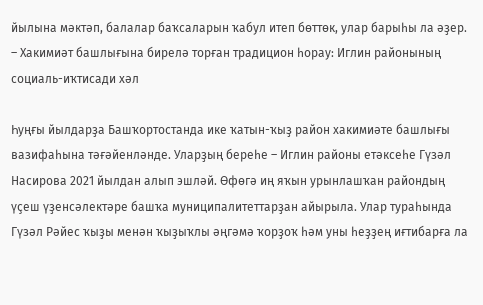йылына мәктәп, балалар баҡсаларын ҡабул итеп бөттөк, улар барыһы ла әҙер. – Хакимиәт башлығына бирелә торған традицион һорау: Иглин районының социаль-иҡтисади хәл

Һуңғы йылдарҙа Башҡортостанда ике ҡатын-ҡыҙ район хакимиәте башлығы вазифаһына тәғәйенләнде. Уларҙың береһе – Иглин районы етәксеһе Гүзәл Насирова 2021 йылдан алып эшләй. Өфөгә иң яҡын урынлашҡан райондың үҫеш үҙенсәлектәре башҡа муниципалитеттарҙан айырыла. Улар тураһында Гүзәл Рәйес ҡыҙы менән ҡыҙыҡлы әңгәмә ҡорҙоҡ һәм уны һеҙҙең иғтибарға ла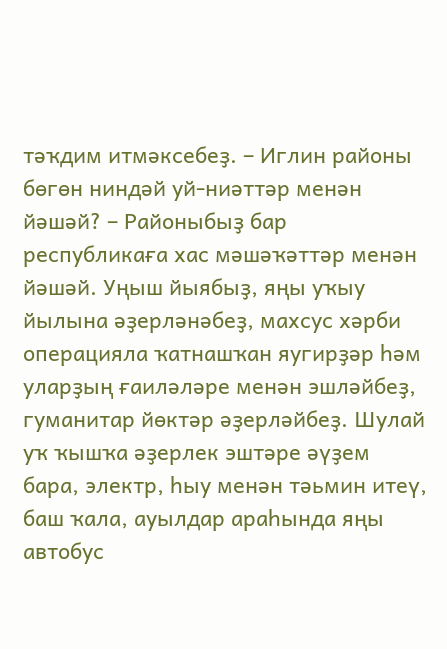тәҡдим итмәксебеҙ. – Иглин районы бөгөн ниндәй уй-ниәттәр менән йәшәй? – Районыбыҙ бар республикаға хас мәшәҡәттәр менән йәшәй. Уңыш йыябыҙ, яңы уҡыу йылына әҙерләнәбеҙ, махсус хәрби операцияла ҡатнашҡан яугирҙәр һәм уларҙың ғаиләләре менән эшләйбеҙ, гуманитар йөктәр әҙерләйбеҙ. Шулай уҡ ҡышҡа әҙерлек эштәре әүҙем бара, электр, һыу менән тәьмин итеү, баш ҡала, ауылдар араһында яңы автобус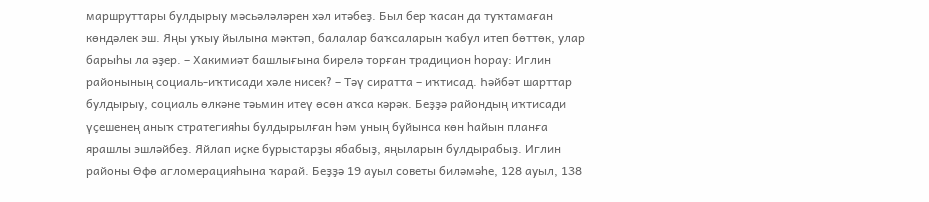маршруттары булдырыу мәсьәләләрен хәл итәбеҙ. Был бер ҡасан да туҡтамаған көндәлек эш. Яңы уҡыу йылына мәктәп, балалар баҡсаларын ҡабул итеп бөттөк, улар барыһы ла әҙер. – Хакимиәт башлығына бирелә торған традицион һорау: Иглин районының социаль-иҡтисади хәле нисек? – Тәү сиратта – иҡтисад. Һәйбәт шарттар булдырыу, социаль өлкәне тәьмин итеү өсөн аҡса кәрәк. Беҙҙә райондың иҡтисади үҫешенең аныҡ стратегияһы булдырылған һәм уның буйынса көн һайын планға ярашлы эшләйбеҙ. Яйлап иҫке бурыстарҙы ябабыҙ, яңыларын булдырабыҙ. Иглин районы Өфө агломерацияһына ҡарай. Беҙҙә 19 ауыл советы биләмәһе, 128 ауыл, 138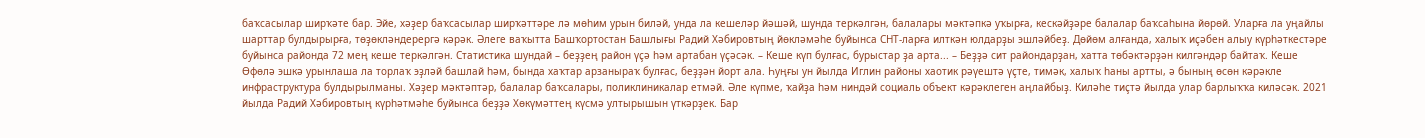баҡсасылар ширҡәте бар. Эйе, хәҙер баҡсасылар ширҡәттәре лә мөһим урын биләй, унда ла кешеләр йәшәй, шунда теркәлгән, балалары мәктәпкә уҡырға, кескәйҙәре балалар баҡсаһына йөрөй. Уларға ла уңайлы шарттар булдырырға, төҙөкләндерергә кәрәк. Әлеге ваҡытта Башҡортостан Башлығы Радий Хәбировтың йөкләмәһе буйынса СНТ-ларға илткән юлдарҙы эшләйбеҙ. Дөйөм алғанда, халыҡ иҫәбен алыу күрһәткестәре буйынса районда 72 мең кеше теркәлгән. Статистика шундай – беҙҙең район үҫә һәм артабан үҫәсәк. – Кеше күп булғас, бурыстар ҙа арта... – Беҙҙә сит райондарҙан, хатта төбәктәрҙән килгәндәр байтаҡ. Кеше Өфөлә эшкә урынлаша ла торлаҡ эҙләй башлай һәм, бында хаҡтар арзаныраҡ булғас, беҙҙән йорт ала. Һуңғы ун йылда Иглин районы хаотик рәүештә үҫте, тимәк, халыҡ һаны артты, ә бының өсөн кәрәкле инфраструктура булдырылманы. Хәҙер мәктәптәр, балалар баҡсалары, поликлиникалар етмәй. Әле күпме, ҡайҙа һәм ниндәй социаль объект кәрәклеген аңлайбыҙ. Киләһе тиҫтә йылда улар барлыҡҡа киләсәк. 2021 йылда Радий Хәбировтың күрһәтмәһе буйынса беҙҙә Хөкүмәттең күсмә ултырышын үткәрҙек. Бар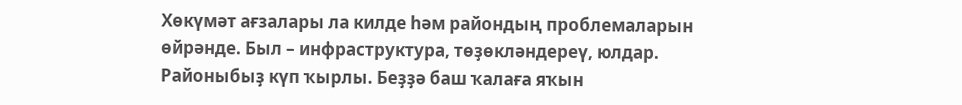Хөкүмәт ағзалары ла килде һәм райондың проблемаларын өйрәнде. Был – инфраструктура, төҙөкләндереү, юлдар. Районыбыҙ күп ҡырлы. Беҙҙә баш ҡалаға яҡын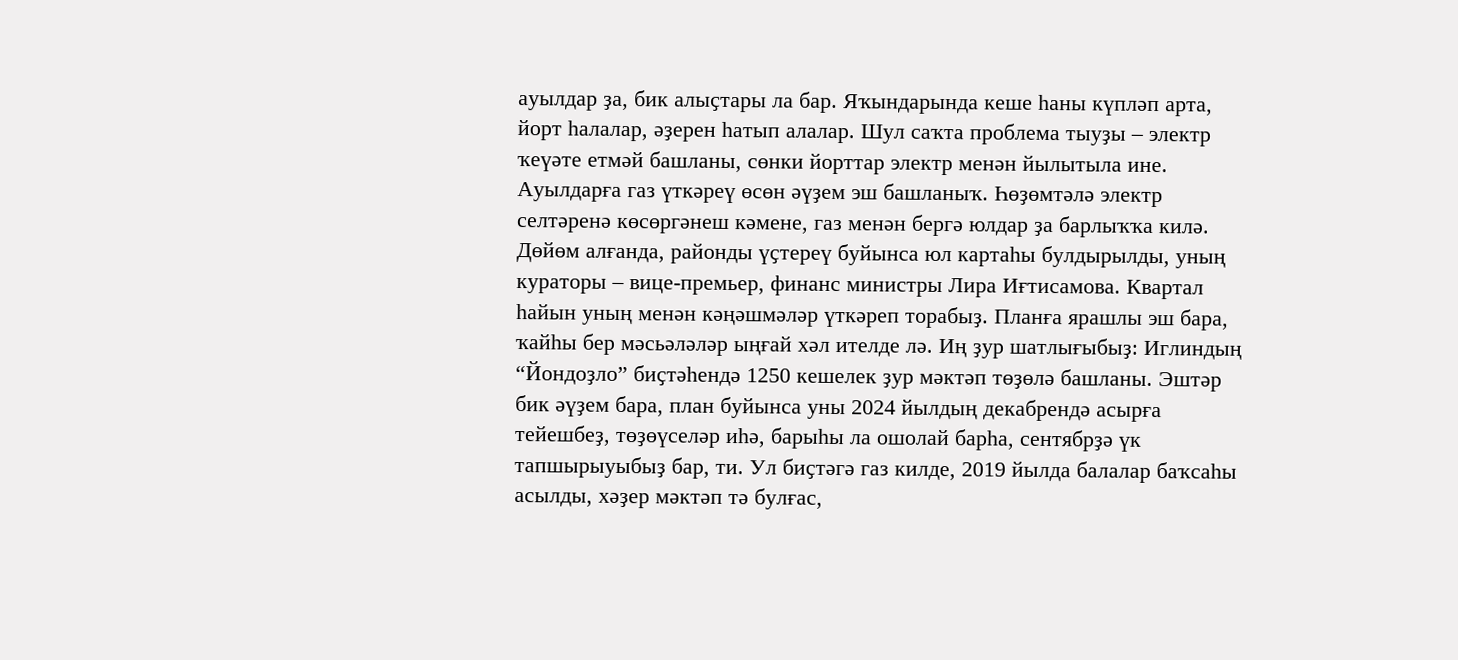ауылдар ҙа, бик алыҫтары ла бар. Яҡындарында кеше һаны күпләп арта, йорт һалалар, әҙерен һатып алалар. Шул саҡта проблема тыуҙы – электр ҡеүәте етмәй башланы, сөнки йорттар электр менән йылытыла ине. Ауылдарға газ үткәреү өсөн әүҙем эш башланыҡ. Һөҙөмтәлә электр селтәренә көсөргәнеш кәмене, газ менән бергә юлдар ҙа барлыҡҡа килә. Дөйөм алғанда, районды үҫтереү буйынса юл картаһы булдырылды, уның кураторы – вице-премьер, финанс министры Лира Иғтисамова. Квартал һайын уның менән кәңәшмәләр үткәреп торабыҙ. Планға ярашлы эш бара, ҡайһы бер мәсьәләләр ыңғай хәл ителде лә. Иң ҙур шатлығыбыҙ: Иглиндың “Йондоҙло” биҫтәһендә 1250 кешелек ҙур мәктәп төҙөлә башланы. Эштәр бик әүҙем бара, план буйынса уны 2024 йылдың декабрендә асырға тейешбеҙ, төҙөүселәр иһә, барыһы ла ошолай барһа, сентябрҙә үк тапшырыуыбыҙ бар, ти. Ул биҫтәгә газ килде, 2019 йылда балалар баҡсаһы асылды, хәҙер мәктәп тә булғас,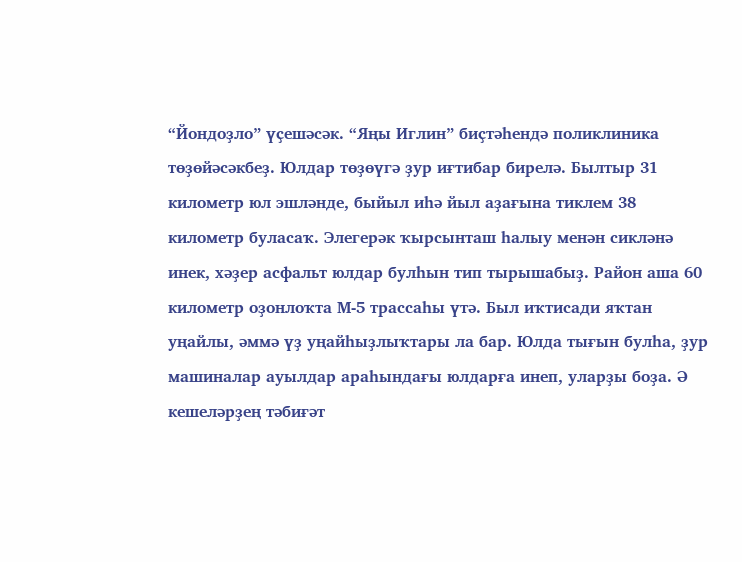“Йондоҙло” үҫешәсәк. “Яңы Иглин” биҫтәһендә поликлиника төҙөйәсәкбеҙ. Юлдар төҙөүгә ҙур иғтибар бирелә. Былтыр 31 километр юл эшләнде, быйыл иһә йыл аҙағына тиклем 38 километр буласаҡ. Элегерәк ҡырсынташ һалыу менән сикләнә инек, хәҙер асфальт юлдар булһын тип тырышабыҙ. Район аша 60 километр оҙонлоҡта М-5 трассаһы үтә. Был иҡтисади яҡтан уңайлы, әммә үҙ уңайһыҙлыҡтары ла бар. Юлда тығын булһа, ҙур машиналар ауылдар араһындағы юлдарға инеп, уларҙы боҙа. Ә кешеләрҙең тәбиғәт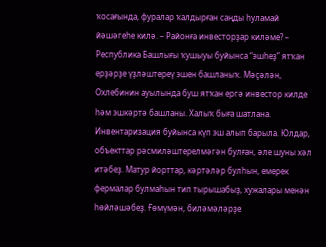ҡосағында, фуралар ҡалдырған саңды һуламай йәшәгеһе килә. – Районға инвесторҙар киләме? – Республика Башлығы ҡушыуы буйынса “эшһеҙ” ятҡан ерҙәрҙе үҙләштереү эшен башланыҡ. Мәҫәлән, Охлебинин ауылында буш ятҡан ергә инвестор килде һәм эшкәртә башланы. Халыҡ быға шатлана. Инвентаризация буйынса күп эш алып барыла. Юлдар, объекттар рәсмиләштерелмәгән булған, әле шуны хәл итәбеҙ. Матур йорттар, кәртәләр булһын, емерек фермалар булмаһын тип тырышабыҙ, хужалары менән һөйләшәбеҙ. Ғөмүмән, биләмәләрҙе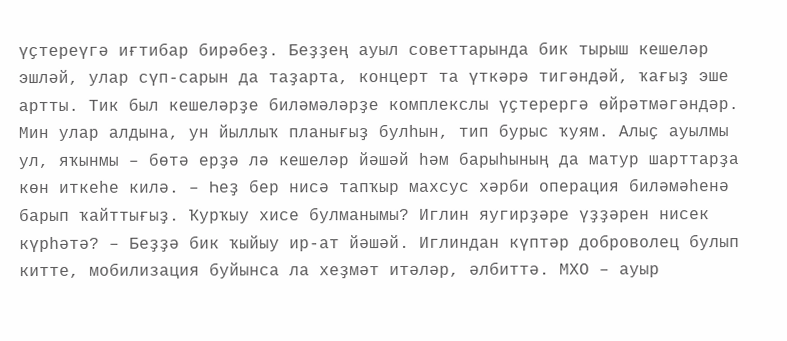үҫтереүгә иғтибар бирәбеҙ. Беҙҙең ауыл советтарында бик тырыш кешеләр эшләй, улар сүп-сарын да таҙарта, концерт та үткәрә тигәндәй, ҡағыҙ эше артты. Тик был кешеләрҙе биләмәләрҙе комплекслы үҫтерергә өйрәтмәгәндәр. Мин улар алдына, ун йыллыҡ планығыҙ булһын, тип бурыс ҡуям. Алыҫ ауылмы ул, яҡынмы – бөтә ерҙә лә кешеләр йәшәй һәм барыһының да матур шарттарҙа көн иткеһе килә. – Һеҙ бер нисә тапҡыр махсус хәрби операция биләмәһенә барып ҡайттығыҙ. Ҡурҡыу хисе булманымы? Иглин яугирҙәре үҙҙәрен нисек күрһәтә? – Беҙҙә бик ҡыйыу ир-ат йәшәй. Иглиндан күптәр доброволец булып китте, мобилизация буйынса ла хеҙмәт итәләр, әлбиттә. МХО – ауыр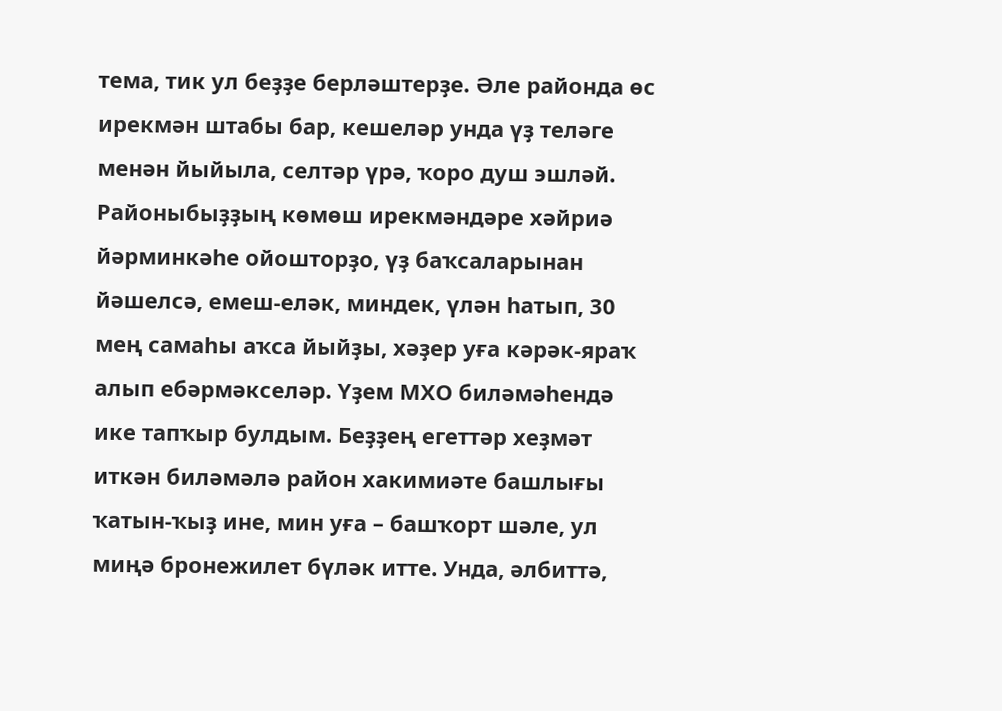тема, тик ул беҙҙе берләштерҙе. Әле районда өс ирекмән штабы бар, кешеләр унда үҙ теләге менән йыйыла, селтәр үрә, ҡоро душ эшләй. Районыбыҙҙың көмөш ирекмәндәре хәйриә йәрминкәһе ойошторҙо, үҙ баҡсаларынан йәшелсә, емеш-еләк, миндек, үлән һатып, 30 мең самаһы аҡса йыйҙы, хәҙер уға кәрәк-яраҡ алып ебәрмәкселәр. Үҙем МХО биләмәһендә ике тапҡыр булдым. Беҙҙең егеттәр хеҙмәт иткән биләмәлә район хакимиәте башлығы ҡатын-ҡыҙ ине, мин уға – башҡорт шәле, ул миңә бронежилет бүләк итте. Унда, әлбиттә,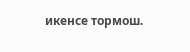икенсе тормош.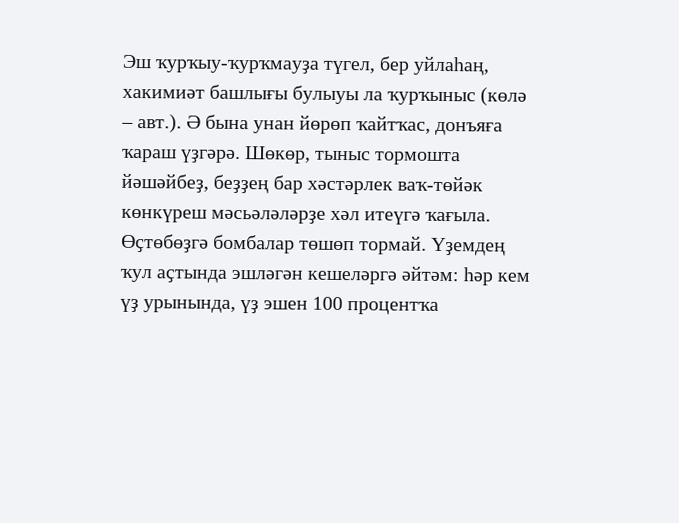Эш ҡурҡыу-ҡурҡмауҙа түгел, бер уйлаһаң, хакимиәт башлығы булыуы ла ҡурҡыныс (көлә – авт.). Ә бына унан йөрөп ҡайтҡас, донъяға ҡараш үҙгәрә. Шөкөр, тыныс тормошта йәшәйбеҙ, беҙҙең бар хәстәрлек ваҡ-төйәк көнкүреш мәсьәләләрҙе хәл итеүгә ҡағыла. Өҫтөбөҙгә бомбалар төшөп тормай. Үҙемдең ҡул аҫтында эшләгән кешеләргә әйтәм: һәр кем үҙ урынында, үҙ эшен 100 процентҡа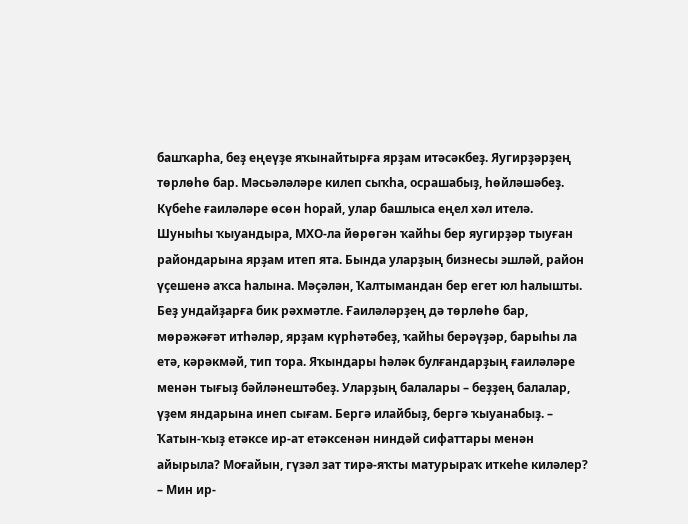башҡарһа, беҙ еңеүҙе яҡынайтырға ярҙам итәсәкбеҙ. Яугирҙәрҙең төрлөһө бар. Мәсьәләләре килеп сыҡһа, осрашабыҙ, һөйләшәбеҙ. Күбеһе ғаиләләре өсөн һорай, улар башлыса еңел хәл ителә. Шуныһы ҡыуандыра, МХО-ла йөрөгән ҡайһы бер яугирҙәр тыуған райондарына ярҙам итеп ята. Бында уларҙың бизнесы эшләй, район үҫешенә аҡса һалына. Мәҫәлән, Ҡалтымандан бер егет юл һалышты. Беҙ ундайҙарға бик рәхмәтле. Ғаиләләрҙең дә төрлөһө бар, мөрәжәғәт итһәләр, ярҙам күрһәтәбеҙ, ҡайһы берәүҙәр, барыһы ла етә, кәрәкмәй, тип тора. Яҡындары һәләк булғандарҙың ғаиләләре менән тығыҙ бәйләнештәбеҙ. Уларҙың балалары – беҙҙең балалар, үҙем яндарына инеп сығам. Бергә илайбыҙ, бергә ҡыуанабыҙ. – Ҡатын-ҡыҙ етәксе ир-ат етәксенән ниндәй сифаттары менән айырыла? Моғайын, гүзәл зат тирә-яҡты матурыраҡ иткеһе киләлер? – Мин ир-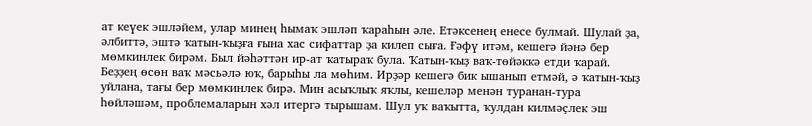ат кеүек эшләйем, улар минең һымаҡ эшләп ҡараһын әле. Етәксенең енесе булмай. Шулай ҙа, әлбиттә, эштә ҡатын-ҡыҙға ғына хас сифаттар ҙа килеп сыға. Ғәфү итәм, кешегә йәнә бер мөмкинлек бирәм. Был йәһәттән ир-ат ҡатыраҡ була. Ҡатын-ҡыҙ ваҡ-төйәккә етди ҡарай. Беҙҙең өсөн ваҡ мәсьәлә юҡ, барыһы ла мөһим. Ирҙәр кешегә бик ышанып етмәй, ә ҡатын-ҡыҙ уйлана, тағы бер мөмкинлек бирә. Мин асыҡлыҡ яҡлы, кешеләр менән туранан-тура һөйләшәм, проблемаларын хәл итергә тырышам. Шул уҡ ваҡытта, ҡулдан килмәҫлек эш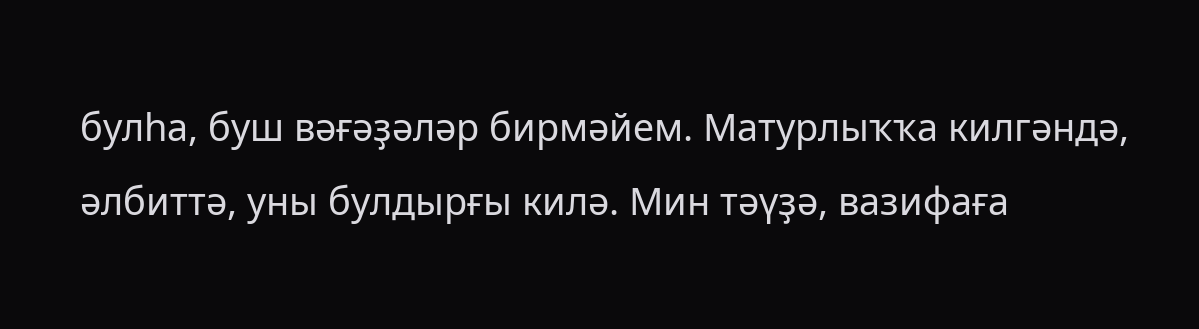булһа, буш вәғәҙәләр бирмәйем. Матурлыҡҡа килгәндә, әлбиттә, уны булдырғы килә. Мин тәүҙә, вазифаға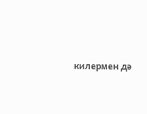килермен дә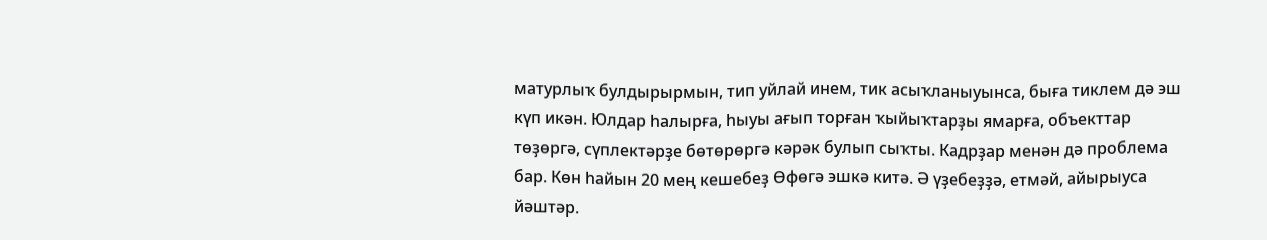матурлыҡ булдырырмын, тип уйлай инем, тик асыҡланыуынса, быға тиклем дә эш күп икән. Юлдар һалырға, һыуы ағып торған ҡыйыҡтарҙы ямарға, объекттар төҙөргә, сүплектәрҙе бөтөрөргә кәрәк булып сыҡты. Кадрҙар менән дә проблема бар. Көн һайын 20 мең кешебеҙ Өфөгә эшкә китә. Ә үҙебеҙҙә, етмәй, айырыуса йәштәр.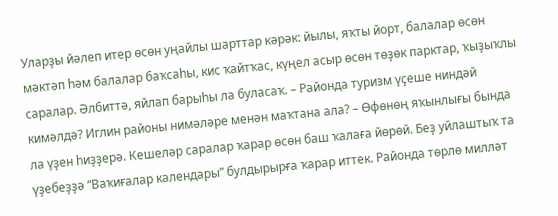Уларҙы йәлеп итер өсөн уңайлы шарттар кәрәк: йылы, яҡты йорт, балалар өсөн мәктәп һәм балалар баҡсаһы, кис ҡайтҡас, күңел асыр өсөн төҙөк парктар, ҡыҙыҡлы саралар. Әлбиттә, яйлап барыһы ла буласаҡ. – Районда туризм үҫеше ниндәй кимәлдә? Иглин районы нимәләре менән маҡтана ала? – Өфөнөң яҡынлығы бында ла үҙен һиҙҙерә. Кешеләр саралар ҡарар өсөн баш ҡалаға йөрөй. Беҙ уйлаштыҡ та үҙебеҙҙә “Ваҡиғалар календары” булдырырға ҡарар иттек. Районда төрлө милләт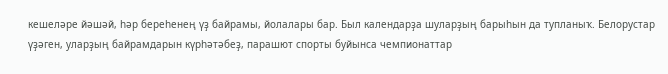кешеләре йәшәй, һәр береһенең үҙ байрамы, йолалары бар. Был календарҙа шуларҙың барыһын да тупланыҡ. Белорустар үҙәген, уларҙың байрамдарын күрһәтәбеҙ, парашют спорты буйынса чемпионаттар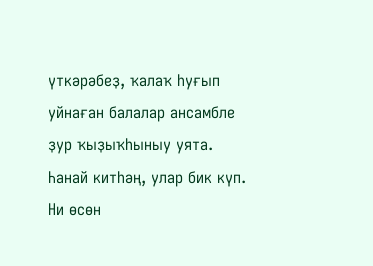үткәрәбеҙ, ҡалаҡ һуғып уйнаған балалар ансамбле ҙур ҡыҙыҡһыныу уята. Һанай китһәң, улар бик күп. Ни өсөн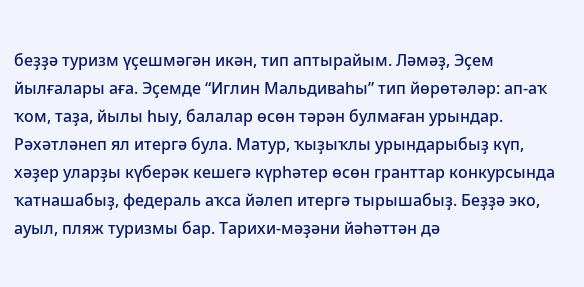беҙҙә туризм үҫешмәгән икән, тип аптырайым. Ләмәҙ, Эҫем йылғалары аға. Эҫемде “Иглин Мальдиваһы” тип йөрөтәләр: ап-аҡ ҡом, таҙа, йылы һыу, балалар өсөн тәрән булмаған урындар. Рәхәтләнеп ял итергә була. Матур, ҡыҙыҡлы урындарыбыҙ күп, хәҙер уларҙы күберәк кешегә күрһәтер өсөн гранттар конкурсында ҡатнашабыҙ, федераль аҡса йәлеп итергә тырышабыҙ. Беҙҙә эко, ауыл, пляж туризмы бар. Тарихи-мәҙәни йәһәттән дә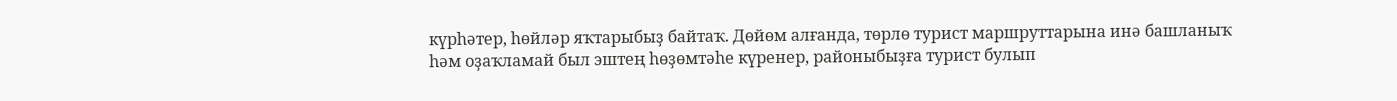күрһәтер, һөйләр яҡтарыбыҙ байтаҡ. Дөйөм алғанда, төрлө турист маршруттарына инә башланыҡ һәм оҙаҡламай был эштең һөҙөмтәһе күренер, районыбыҙға турист булып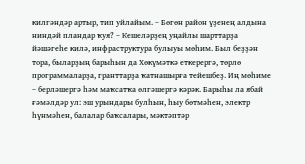килгәндәр артыр, тип уйлайым. – Бөгөн район үҙенең алдына ниндәй пландар ҡуя? – Кешеләрҙең уңайлы шарттарҙа йәшәгеһе килә, инфраструктура булыуы мөһим. Был беҙҙән тора, быларҙың барыһын да Хөкүмәткә еткерергә, төрлө программаларҙа, гранттарҙа ҡатнашырға тейешбеҙ. Иң мөһиме – берләшергә һәм маҡсатҡа өлгәшергә кәрәк. Барыһы ла ябай ғәмәлдәр ул: эш урындары булһын, һыу бөтмәһен, электр һүнмәһен, балалар баҡсалары, мәктәптәр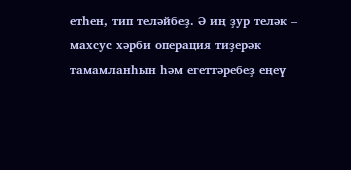етһен, тип теләйбеҙ. Ә иң ҙур теләк – махсус хәрби операция тиҙерәк тамамланһын һәм егеттәребеҙ еңеү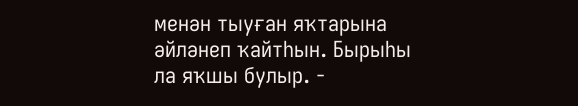менән тыуған яҡтарына әйләнеп ҡайтһын. Бырыһы ла яҡшы булыр. -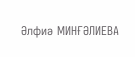Әлфиә МИНҒӘЛИЕВА